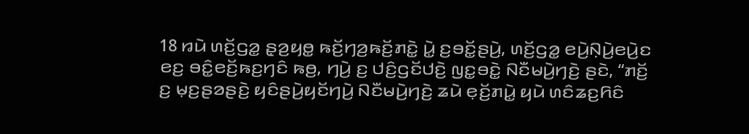18 ꤙꤣꤧ ꤛꤢꤩ꤬ꤞꤤ꤭ ꤔ꤫ꤤ꤬ꤟꤥ꤭ ꤒꤢꤩ꤬ꤚꤤ꤬ꤒꤢꤩ꤬ꤊꤢꤧ꤭ ꤣꤧ꤭ ꤢ꤬ꤋꤢꤩ꤭ꤔꤣꤧ꤬, ꤛꤢꤩ꤬ꤞꤤ꤭ ꤕꤣꤧ꤬ꤡ꤫ꤣꤧ꤬ꤕꤣꤧ꤬ꤢ ꤕꤢ꤬ ꤋꤢꤨ꤭ꤕꤢꤩ꤬ꤒꤢ꤬ꤚꤢꤨ ꤒꤥ꤬, ꤚꤣꤧ꤬ ꤢ꤬ ꤓꤢꤨ꤬ꤞꤢꤩꤓꤢꤧ꤬ ꤜꤢ꤭ꤋꤢꤧ꤭ ꤡꤢꤪꤗꤣꤧ꤬ꤚꤢꤧ꤬ ꤔꤢꤧ, “ꤊꤢꤩ꤬ ꤢ꤬ ꤗ꤫ꤢ꤬ꤔꤤꤔꤢꤧ꤬ ꤟꤢꤨꤔꤣꤧ꤬ꤟꤢꤩꤚꤣꤧ꤬ ꤡꤢꤪꤗꤣꤧ꤬ꤚꤢꤧ꤬ ꤘꤣꤧ ꤕ꤫ꤢꤩ꤬ꤊꤣꤧ꤭ ꤟꤣꤧ ꤛꤢꤨꤘꤢ꤬ꤖꤢꤨ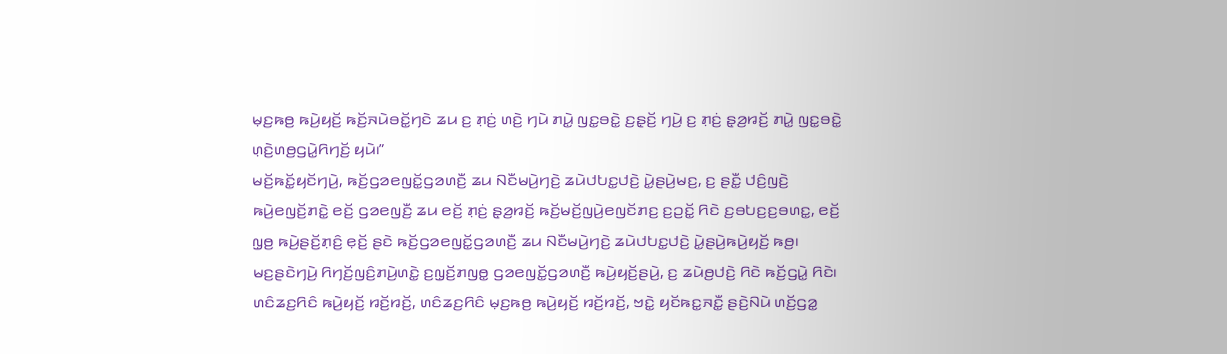ꤗ꤫ꤢ꤬ꤒꤥ꤬ ꤒꤣꤧ꤬ꤟꤢꤩ꤬ ꤒꤢꤩ꤬ꤏꤣꤧꤋꤢꤩ꤭ꤚꤢꤧ ꤘꤣ ꤢ꤬ ꤊ꤫ꤢꤦ꤬ ꤛꤢꤧ꤬ ꤚꤣꤧ ꤊꤣꤧ꤭ ꤜꤢ꤭ꤋꤢꤧ꤭ ꤢ꤬ꤔ꤫ꤢꤩ꤬ ꤚꤣꤧ꤬ ꤢ꤬ ꤊ꤫ꤢꤦ꤬ ꤔ꤫ꤤ꤬ꤙꤢꤩ꤬ ꤊꤣꤧ꤭ ꤜꤢ꤭ꤋꤢꤧ꤭ ꤛ꤫ꤢꤧ꤬ꤛꤥ꤬ꤞꤣꤧ꤭ꤖꤚꤢꤩ꤬ ꤟꤣꤧ꤯”
ꤗꤢꤩ꤬ꤒꤢꤩ꤭ꤟꤢꤩꤚꤣꤧ꤬, ꤒꤢꤩ꤬ꤞꤤꤕꤜꤢꤩ꤭ꤞꤤꤛꤢꤪ꤬ ꤘꤣ ꤡꤢꤪꤗꤣꤧ꤬ꤚꤢꤧ꤬ ꤘꤣꤧꤓꤝꤢ꤭ꤓꤢꤧ꤬ ꤣꤧ꤭ꤔꤣꤧ꤬ꤗꤢ꤬, ꤢ꤬ ꤔꤢꤪ꤭ ꤓꤢꤨ꤬ꤜꤢꤧ꤬ ꤒꤣꤧ꤬ꤕꤜꤢꤩ꤬ꤊꤢꤧ꤭ ꤕꤢꤩ꤬ ꤞꤤꤕꤜꤢꤪ꤬ ꤘꤣ ꤕꤢꤩ꤬ ꤊ꤫ꤢꤦ꤬ ꤔ꤫ꤤ꤬ꤙꤢꤩ꤬ ꤒꤢꤩ꤬ꤗꤢꤩ꤬ꤜꤣꤧ꤬ꤕꤜꤢꤩꤊꤢ꤬ ꤢ꤬ꤑꤢꤩ꤭ ꤖꤢꤧ ꤢ꤬ꤋꤝꤢ꤬ꤢ꤬ꤋꤛꤢ꤭, ꤕꤢꤩ꤬ ꤜ꤫ꤥ꤬ ꤒꤣꤧ꤬ꤔꤢꤩ꤬ꤊ꤫ꤢꤨ꤬ ꤕ꤫ꤢꤩ꤬ ꤔꤢꤧ ꤒꤢꤩ꤬ꤞꤤꤕꤜꤢꤩ꤭ꤞꤤꤛꤢꤪ꤬ ꤘꤣ ꤡꤢꤪꤗꤣꤧ꤬ꤚꤢꤧ꤬ ꤘꤣꤧꤓꤝꤢ꤭ꤓꤢꤧ꤬ ꤣꤧ꤭ꤔꤣꤧ꤬ꤒꤣꤧ꤬ꤟꤢꤩ꤬ ꤒꤥ꤬꤯ ꤗꤢ꤬ꤔꤢꤧꤚꤣꤧ꤬ ꤖꤚꤢꤩ꤬ꤜꤢꤨ꤬ꤊꤣꤧ꤬ꤛꤢꤧ꤭ ꤢ꤬ꤜ꤫ꤢꤩ꤬ꤊꤜꤥ꤭ ꤞꤤꤕꤜꤢꤩ꤭ꤞꤤꤛꤢꤪ꤬ ꤒꤣꤧ꤬ꤟꤢꤩ꤬ꤔꤣꤧ꤬, ꤢ꤬ ꤘꤣꤧꤥ꤬ꤓꤢꤧ꤬ ꤖꤢꤧ ꤒꤢꤩ꤬ꤞꤣꤧ꤭ ꤖꤢꤧ꤯
ꤛꤢꤨꤘꤢ꤬ꤖꤢꤨ ꤒꤣꤧ꤬ꤟꤢꤩ꤬ ꤙꤢꤩ꤬ꤙꤢꤩ꤬, ꤛꤢꤨꤘꤢ꤬ꤖꤢꤨ ꤗ꤫ꤢ꤬ꤒꤥ꤬ ꤒꤣꤧ꤬ꤟꤢꤩ꤬ ꤙꤢꤩ꤬ꤙꤢꤩ꤬, ꤠꤢꤧ꤭ ꤟꤢꤩꤒꤢ꤭ꤏꤢꤪ꤭ ꤔꤢꤧ꤬ꤡꤣꤧ ꤛꤢꤩ꤬ꤞꤤ꤭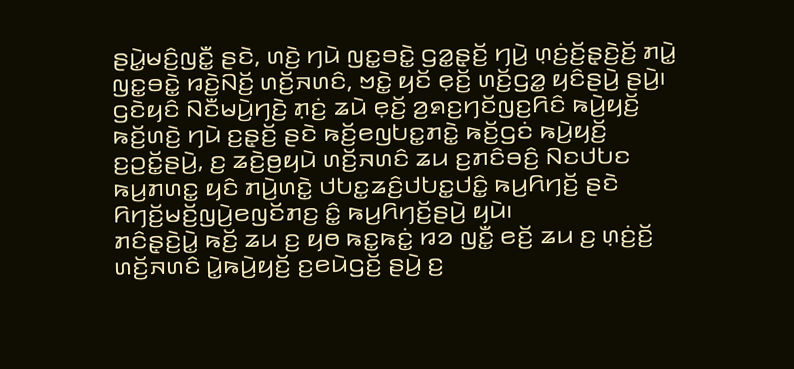ꤔꤣꤧ꤭ꤗꤢꤨ꤬ꤜꤢꤪ꤭ ꤔꤢꤧ, ꤛꤢꤧ꤬ ꤚꤣꤧ ꤜꤢ꤭ꤋꤢꤧ꤭ ꤞꤤ꤭ꤔ꤫ꤢꤩ꤬ ꤚꤣꤧ꤬ ꤛ꤫ꤢꤦ꤬ꤢꤩ꤬ꤔ꤫ꤢꤧ꤬ꤢꤩ꤬ ꤊꤣꤧ꤭ ꤜꤢ꤭ꤋꤢꤧ꤭ ꤙꤢꤧ꤬ꤡꤢꤩ꤬ ꤛꤢꤩ꤬ꤏꤛꤢꤨ, ꤠꤢꤧ꤭ ꤟꤢꤩ ꤕ꤫ꤢꤩ꤬ ꤛꤢꤩ꤬ꤞꤤ꤭ ꤟꤢꤨꤔꤣꤧ꤬ ꤔꤣꤧ꤬꤯
ꤞꤢꤧꤟꤢꤨ ꤡꤢꤪꤗꤣꤧ꤬ꤚꤢꤧ꤬ ꤊ꤫ꤢꤦ꤬ ꤘꤣꤧ ꤕ꤫ꤢꤩ꤬ ꤤ꤬ꤎꤢ꤬ꤚꤢꤩꤜꤢ꤬ꤖꤢꤨ ꤒꤣꤧ꤬ꤟꤢꤩ꤬ ꤒꤢꤩ꤬ꤛꤢꤧ꤬ ꤚꤣꤧ ꤢ꤬ꤔ꤫ꤢꤩ꤬ ꤔꤢꤧ ꤒꤢꤩ꤬ꤕꤜꤝꤢ꤭ꤊꤢꤧ꤭ ꤒꤢꤩ꤬ꤞꤢꤦ ꤒꤣꤧ꤬ꤟꤢꤩ꤬ ꤢ꤬ꤑꤢꤩ꤭ꤔꤣꤧ꤬, ꤢ꤬ ꤘꤢꤧ꤬ꤥ꤬ꤟꤣꤧ ꤛꤢꤩ꤬ꤏꤛꤢꤨ ꤘꤣ ꤢ꤬ꤊꤢꤨꤋꤢꤨ꤬ ꤡꤢꤓꤝꤢ ꤒꤣ꤬ꤊꤛꤢ꤭ ꤟꤢꤨ ꤊꤣꤧ꤬ꤛꤢꤧ꤭ ꤓꤝꤢ꤭ꤘꤢꤨ꤬ꤓꤝꤢ꤭ꤓꤢꤨ꤭ ꤒꤣ꤬ꤖꤚꤢꤩ꤬ ꤔꤢꤧ ꤖꤚꤢꤩ꤬ꤗꤢꤩ꤬ꤜꤣꤧ꤬ꤕꤜꤢꤩꤊꤢ꤬ ꤢꤨ꤭ ꤒꤣ꤬ꤖꤚꤢꤩ꤬ꤔꤣꤧ꤬ ꤟꤣꤧ꤯
ꤊꤢꤨꤔ꤫ꤢꤧ꤬ꤣꤧ꤭ ꤒꤢꤩ꤬ ꤘꤣ ꤢ꤬ ꤟꤥ ꤒꤢ꤭ꤒꤢꤦ꤭ ꤙꤤ ꤜꤢꤪ꤭ ꤕꤢꤩ꤬ ꤘꤣ ꤢ꤬ ꤛ꤫ꤢꤦ꤬ꤢꤩ꤬ ꤛꤢꤩ꤬ꤏꤛꤢꤨ ꤣꤧ꤭ꤒꤣꤧ꤬ꤟꤢꤩ꤬ ꤢ꤬ꤕꤣꤧꤞꤢꤩ꤬ ꤔꤣꤧ꤬ ꤢ꤬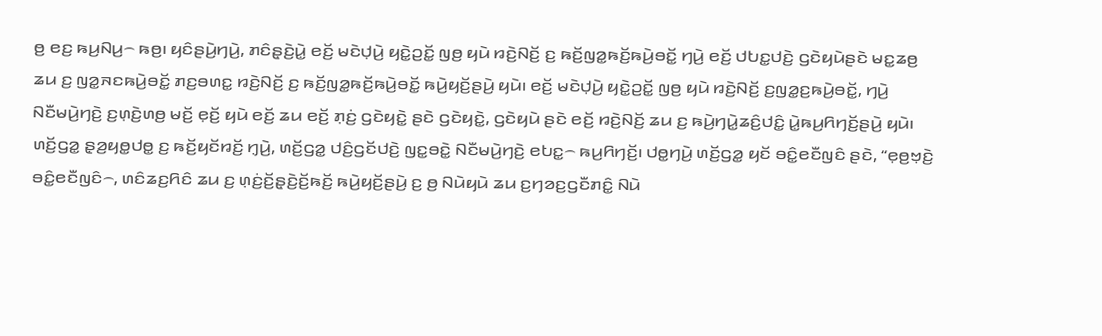ꤥ꤬ ꤕꤢ꤬ ꤒꤣ꤬ꤡꤣ꤬꤮ ꤒꤥ꤬꤯ ꤟꤢꤨꤔꤣꤧ꤬ꤚꤣꤧ꤬, ꤊꤢꤨꤔ꤫ꤢꤧ꤬ꤣꤧ꤭ ꤕꤢꤩ꤬ ꤗꤢꤧꤓ꤫ꤣꤧ꤬ ꤟꤢꤧ꤭ꤑꤢꤩ꤭ ꤜꤥ꤬ ꤟꤣꤧ ꤙꤢꤧ꤬ꤡꤢꤩ꤬ ꤢ꤬ ꤒꤢꤩ꤬ꤜꤤ꤭ꤒꤢꤩ꤬ꤒꤣꤧ꤬ꤋꤢꤩ꤭ ꤚꤣꤧ꤬ ꤕꤢꤩ꤬ ꤓꤝꤢ꤭ꤓꤢꤧ꤬ ꤞꤢꤧꤟꤣꤧꤔꤢꤧ ꤗꤢ꤭ꤘꤥ꤬ ꤘꤣ ꤢ꤬ ꤜꤤ꤭ꤏꤢꤒꤣꤧ꤬ꤋꤢꤩ꤭ ꤊꤢ꤬ꤋꤛꤢ꤭ ꤙꤢꤧ꤬ꤡꤢꤩ꤬ ꤢ꤬ ꤒꤢꤩ꤬ꤜꤤ꤭ꤒꤢꤩ꤬ꤒꤣꤧ꤬ꤋꤢꤩ꤭ ꤒꤣꤧ꤬ꤟꤢꤩ꤬ꤔꤣꤧ꤬ ꤟꤣꤧ꤯ ꤕꤢꤩ꤬ ꤗꤢꤧꤓ꤫ꤣꤧ꤬ ꤟꤢꤧ꤭ꤑꤢꤩ꤭ ꤜꤥ꤬ ꤟꤣꤧ ꤙꤢꤧ꤬ꤡꤢꤩ꤬ ꤢ꤬ꤜꤤ꤭ꤢ꤬ꤒꤣꤧ꤬ꤋꤢꤩ꤭, ꤚꤣꤧ꤬ ꤡꤢꤪꤗꤣꤧ꤬ꤚꤢꤧ꤬ ꤢ꤬ꤛ꤫ꤢꤧ꤬ꤛꤥ꤬ ꤗꤢꤩ꤬ ꤕ꤫ꤢꤩ꤬ ꤟꤣꤧ ꤕꤢꤩ꤬ ꤘꤣ ꤕꤢꤩ꤬ ꤊ꤫ꤢꤦ꤬ ꤞꤢꤧꤟꤢꤧ꤭ ꤔꤢꤧ ꤞꤢꤧꤟꤢꤧ꤭, ꤞꤢꤧꤟꤣꤧ ꤔꤢꤧ ꤕꤢꤩ꤬ ꤙꤢꤧ꤬ꤡꤢꤩ꤬ ꤘꤣ ꤢ꤬ ꤒꤣꤧ꤬ꤚꤣꤧ꤭ꤘꤢꤨ꤬ꤓꤢꤨ꤭ ꤣꤧ꤭ꤒꤣ꤬ꤖꤚꤢꤩ꤬ꤔꤣꤧ꤬ ꤟꤣꤧ꤯
ꤛꤢꤩ꤬ꤞꤤ꤭ ꤔ꤫ꤤ꤬ꤟꤥ꤭ꤓꤥ꤭ ꤢ꤬ ꤒꤢꤩ꤬ꤟꤢꤩꤙꤢꤩ꤬ ꤚ꤫ꤣꤧ꤬, ꤛꤢꤩ꤬ꤞꤤ꤭ ꤓꤢꤨ꤬ꤞꤢꤩꤓꤢꤧ꤬ ꤜꤢ꤭ꤋꤢꤧ꤭ ꤡꤢꤪꤗꤣꤧ꤬ꤚꤢꤧ꤬ ꤕꤝꤢ꤭꤮ ꤒꤣ꤬ꤖꤚꤢꤩ꤬꤯ ꤓꤥ꤭ꤚꤣꤧ꤬ ꤛꤢꤩ꤬ꤞꤤ꤭ ꤟꤢꤩ ꤋꤢꤨ꤭ꤕꤢꤪꤜꤢꤨ ꤔꤢꤧ, “ꤕ꤫ꤥ꤬ꤠ꤫ꤢꤧ꤬ ꤋꤢꤨ꤭ꤕꤢꤪꤜꤢꤨ꤮, ꤛꤢꤨꤘꤢ꤬ꤖꤢꤨ ꤘꤣ ꤢ꤬ ꤛ꤫ꤢꤦ꤬ꤢꤩ꤬ꤔ꤫ꤢꤧ꤬ꤢꤩ꤬ꤒꤢꤩ꤬ ꤒꤣꤧ꤬ꤟꤢꤩ꤬ꤔꤣꤧ꤬ ꤢ꤬ ꤥ꤬ ꤡꤣꤧꤟꤣꤧ ꤘꤣ ꤢ꤬ꤚꤤꤢ꤬ꤞꤢꤪꤊꤢꤨ꤭ ꤡꤣꤧ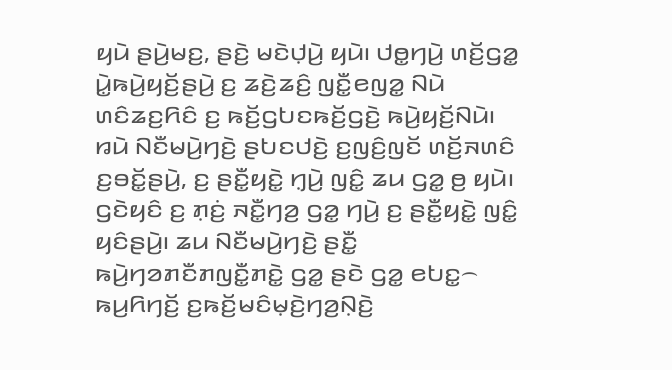ꤟꤣꤧ ꤔꤣꤧ꤬ꤗꤢ꤬, ꤔꤢꤧ꤬ ꤗꤢꤧꤓ꤫ꤣꤧ꤬ ꤟꤣꤧ꤯ ꤓꤥ꤭ꤚꤣꤧ꤬ ꤛꤢꤩ꤬ꤞꤤ꤭ ꤣꤧ꤭ꤒꤣꤧ꤬ꤟꤢꤩ꤬ꤔꤣꤧ꤬ ꤢ꤬ ꤘꤢꤧ꤬ꤘꤢꤨ꤬ ꤜꤢꤪ꤭ꤕꤜꤤ꤭ ꤡꤣꤧ ꤛꤢꤨꤘꤢ꤬ꤖꤢꤨ ꤢ꤬ ꤒꤢꤩ꤬ꤞꤝꤢꤒꤢꤩ꤬ꤞꤢꤧ꤬ ꤒꤣꤧ꤬ꤟꤢꤩ꤬ꤡꤣꤧ꤯
ꤙꤣꤧ ꤡꤢꤪꤗꤣꤧ꤬ꤚꤢꤧ꤬ ꤔꤝꤢꤓꤢꤧ꤬ ꤢ꤬ꤜꤢꤨ꤬ꤜꤢꤩ ꤛꤢꤩ꤬ꤏꤛꤢꤨ ꤢ꤬ꤋꤢꤩ꤭ꤔꤣꤧ꤬, ꤢ꤬ ꤔꤢꤪ꤭ꤟꤢꤧ꤭ ꤚ꤫ꤣꤧ꤬ ꤜꤢꤨ꤭ ꤘꤣ ꤞꤤ꤭ ꤥ꤬ ꤟꤣꤧ꤯ ꤞꤢꤧꤟꤢꤨ ꤢ꤬ ꤊ꤫ꤢꤦ꤬ ꤏꤢꤪ꤭ꤚꤤ꤬ ꤞꤤ꤭ ꤚꤣꤧ꤬ ꤢ꤬ ꤔꤢꤪ꤭ꤟꤢꤧ꤭ ꤜꤢꤨ꤭ ꤟꤢꤨꤔꤣꤧ꤬꤯ ꤘꤣ ꤡꤢꤪꤗꤣꤧ꤬ꤚꤢꤧ꤬ ꤔꤢꤪ꤭ ꤒꤣꤧ꤬ꤚꤤꤊꤢꤪꤊꤜꤢꤪ꤭ꤊꤢꤧ꤭ ꤞꤤ꤭ ꤔꤢꤧ ꤞꤤ꤭ ꤕꤝꤢ꤭꤮ ꤒꤣ꤬ꤖꤚꤢꤩ꤬ ꤢ꤬ꤒꤢꤩ꤬ꤗꤢꤨꤗ꤫ꤢꤧ꤬ꤚꤤ꤬ꤡ꤫ꤢꤧ꤬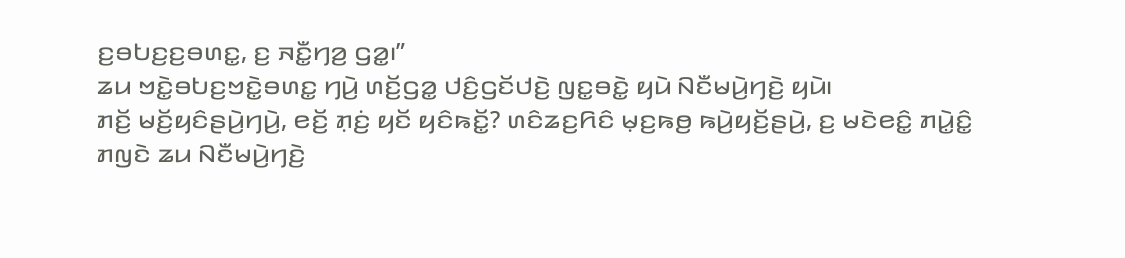ꤢ꤬ꤋꤝꤢ꤬ꤢ꤬ꤋꤛꤢ꤭, ꤢ꤬ ꤏꤢꤪ꤭ꤚꤤ꤬ ꤞꤤ꤭꤯”
ꤘꤣ ꤠꤢꤧ꤭ꤋꤝꤢ꤬ꤠꤢꤧ꤭ꤋꤛꤢ꤭ ꤚꤣꤧ꤬ ꤛꤢꤩ꤬ꤞꤤ꤭ ꤓꤢꤨ꤬ꤞꤢꤩꤓꤢꤧ꤬ ꤜꤢ꤭ꤋꤢꤧ꤭ ꤟꤣꤧ ꤡꤢꤪꤗꤣꤧ꤬ꤚꤢꤧ꤬ ꤟꤣꤧ꤯
ꤊꤢꤩ꤬ ꤗꤢꤩ꤬ꤟꤢꤨꤔꤣꤧ꤬ꤚꤣꤧ꤬, ꤕꤢꤩ꤬ ꤊ꤫ꤢꤦ꤬ ꤟꤢꤩ ꤟꤢꤨꤒꤢꤩ꤭? ꤛꤢꤨꤘꤢ꤬ꤖꤢꤨ ꤗ꤫ꤢ꤬ꤒꤥ꤬ ꤒꤣꤧ꤬ꤟꤢꤩ꤬ꤔꤣꤧ꤬, ꤢ꤬ ꤗꤢꤧꤕꤢꤨ꤭ ꤊꤣꤧ꤭ꤢꤨ꤭ ꤊꤜꤢꤧ ꤘꤣ ꤡꤢꤪꤗꤣꤧ꤬ꤚꤢꤧ꤬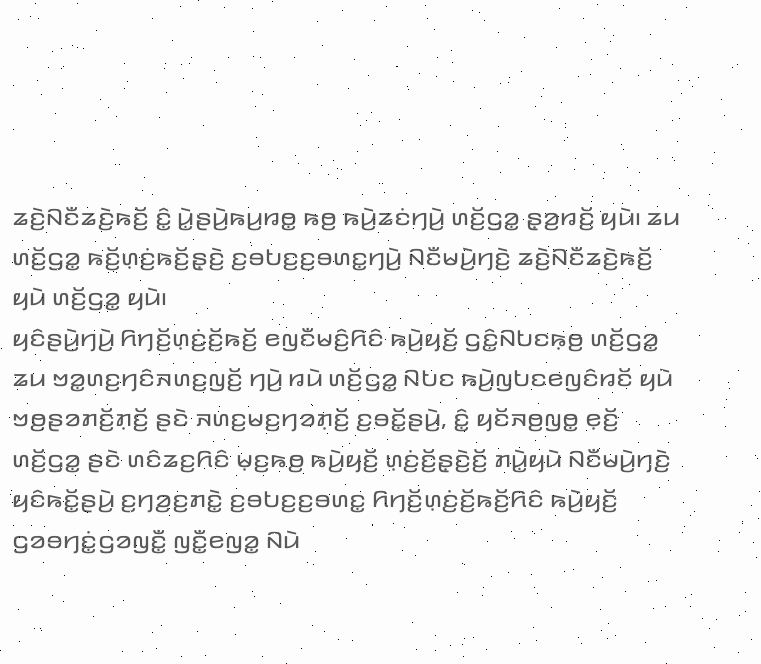ꤘꤢꤧ꤬ꤡꤢꤪꤘꤢꤧ꤬ꤒꤢꤩ꤬ ꤢꤨ꤭ ꤣꤧ꤭ꤔꤣꤧ꤬ꤒꤣ꤬ꤙꤥ꤭ ꤒꤥ꤬ ꤒꤣꤧ꤬ꤘꤢꤦꤚꤣꤧ꤬ ꤛꤢꤩ꤬ꤞꤤ꤭ ꤔ꤫ꤤ꤬ꤙꤢꤩ꤬ ꤟꤣꤧ꤯ ꤘꤣ ꤛꤢꤩ꤬ꤞꤤ꤭ ꤒꤢꤩ꤬ꤛ꤫ꤢꤦ꤬ꤒꤢꤩ꤬ꤔ꤫ꤢꤧ꤬ ꤢ꤬ꤋꤝꤢ꤬ꤢ꤬ꤋꤛꤢ꤭ꤚꤣꤧ꤬ ꤡꤢꤪꤗꤣꤧ꤬ꤚꤢꤧ꤬ ꤘꤢꤧ꤬ꤡꤢꤪꤘꤢꤧ꤬ꤒꤢꤩ꤬ ꤟꤣꤧ ꤛꤢꤩ꤬ꤞꤤ꤭ ꤟꤣꤧ꤯
ꤟꤢꤨꤔꤣꤧ꤬ꤚꤣꤧ꤬ ꤖꤚꤢꤩ꤬ꤛ꤫ꤢꤦ꤬ꤢꤩ꤬ꤒꤢꤩ꤬ ꤕꤜꤢꤪꤗꤢꤨ꤬ꤖꤢꤨ ꤒꤣꤧ꤬ꤟꤢꤩ꤬ ꤞꤢꤨ꤭ꤡꤝꤢꤒ꤫ꤥ꤬ ꤛꤢꤩ꤬ꤞꤤ꤭ ꤘꤣ ꤠꤤ꤭ꤛꤢ꤬ꤚꤢꤨꤏꤛꤢ꤬ꤜꤢꤩ꤬ ꤚꤣꤧ꤬ ꤙꤣꤧ ꤛꤢꤩ꤬ꤞꤤ꤭ ꤡꤝꤢ ꤒꤣꤧ꤬ꤜꤝꤢꤕꤜꤢꤨꤙꤢꤩ ꤟꤣꤧ ꤠꤥ꤬ꤔꤤꤊꤢꤩ꤬ꤊ꤫ꤢꤩ꤬ ꤔꤢꤧ ꤏꤛꤢ꤬ꤗꤢ꤬ꤚꤤꤊ꤫ꤢꤩ꤬ ꤢ꤬ꤋꤢꤩ꤭ꤔꤣꤧ꤬, ꤢꤨ꤭ ꤟꤢꤩꤏꤥ꤬ꤜꤥ꤭ ꤕ꤫ꤢꤩ꤬ ꤛꤢꤩ꤬ꤞꤤ꤭ ꤔꤢꤧ ꤛꤢꤨꤘꤢ꤬ꤖꤢꤨ ꤗ꤫ꤢ꤬ꤒꤥ꤬ ꤒꤣꤧ꤬ꤟꤢꤩ꤬ ꤛ꤫ꤢꤦ꤬ꤢꤩ꤬ꤔ꤫ꤢꤧ꤬ꤢꤩ꤬ ꤊꤣꤧ꤭ꤟꤣꤧ ꤡꤢꤪꤗꤣꤧ꤬ꤚꤢꤧ꤬ ꤟꤢꤨꤒꤢꤩ꤭ꤔꤣꤧ꤬ ꤢ꤬ꤚꤤ꤬ꤢ꤬ꤊꤢꤧ꤭ ꤢ꤬ꤋꤝꤢ꤬ꤢ꤬ꤋꤛꤢ꤭ ꤖꤚꤢꤩ꤬ꤛ꤫ꤢꤦ꤬ꤢꤩ꤬ꤒꤢꤩ꤬ꤖꤢꤨ ꤒꤣꤧ꤬ꤟꤢꤩ꤬ ꤞꤤꤋꤚꤢꤦ꤭ꤞꤤꤜꤢꤪ꤭ ꤜꤢꤪ꤭ꤕꤜꤤ꤭ ꤡꤣꤧ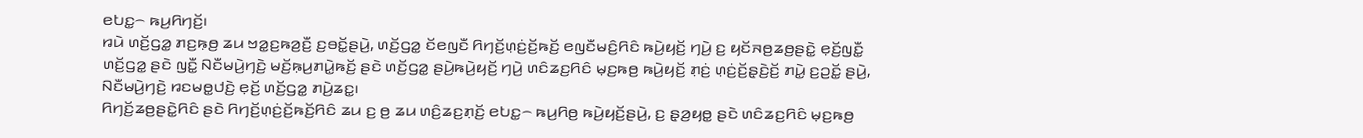ꤕꤝꤢ꤭꤮ ꤒꤣ꤬ꤖꤚꤢꤩ꤬꤯
ꤙꤣꤧ ꤛꤢꤩ꤬ꤞꤤ꤭ ꤊꤢ꤬ꤒ꤫ꤥ꤬ ꤘꤣ ꤠꤤ꤭ꤢ꤬ꤒꤤ꤬ꤢꤪ꤬ ꤢ꤬ꤋꤢꤩ꤭ꤔꤣꤧ꤬, ꤛꤢꤩ꤬ꤞꤤ꤭ ꤢꤩꤕꤜꤢꤪ ꤖꤚꤢꤩ꤬ꤛ꤫ꤢꤦ꤬ꤢꤩ꤬ꤒꤢꤩ꤬ ꤕꤜꤢꤪꤗꤢꤨ꤬ꤖꤢꤨ ꤒꤣꤧ꤬ꤟꤢꤩ꤬ ꤚꤣꤧ꤬ ꤢ꤬ ꤟꤢꤩꤏꤥ꤬ꤘꤥ꤬ꤔꤢꤧ꤭ ꤕ꤫ꤢꤩ꤬ꤜꤢꤪ꤭ ꤛꤢꤩ꤬ꤞꤤ꤭ ꤔꤢꤧ ꤜꤢꤪ꤭ ꤡꤢꤪꤗꤣꤧ꤬ꤚꤢꤧ꤬ ꤗꤢꤩ꤬ꤒ꤫ꤣ꤬ꤊꤣꤧ꤭ꤒꤢꤩ꤬ ꤔꤢꤧ ꤛꤢꤩ꤬ꤞꤤ꤭ ꤔꤣꤧ꤬ꤒꤣꤧ꤬ꤟꤢꤩ꤬ ꤚꤣꤧ꤬ ꤛꤢꤨꤘꤢ꤬ꤖꤢꤨ ꤗ꤫ꤢ꤬ꤒꤥ꤬ ꤒꤣꤧ꤬ꤟꤢꤩ꤬ ꤊ꤫ꤢꤦ꤬ ꤛ꤫ꤢꤦ꤬ꤢꤩ꤬ꤔ꤫ꤢꤧ꤬ꤢꤩ꤬ ꤊꤣꤧ꤭ ꤢ꤬ꤑꤢꤩ꤭ ꤔꤣꤧ꤬, ꤡꤢꤪꤗꤣꤧ꤬ꤚꤢꤧ꤬ ꤙꤢꤗꤥ꤭ꤓꤢꤧ꤬ ꤕ꤫ꤢꤩ꤬ ꤛꤢꤩ꤬ꤞꤤ꤭ ꤊꤣꤧ꤬ꤘꤢ꤭꤯
ꤖꤚꤢꤩ꤬ꤘꤥ꤬ꤔꤢꤧ꤭ꤖꤢꤨ ꤔꤢꤧ ꤖꤚꤢꤩ꤬ꤛ꤫ꤢꤦ꤬ꤢꤩ꤬ꤒꤢꤩ꤬ꤖꤢꤨ ꤘꤣ ꤢ꤬ ꤥ꤬ ꤘꤣ ꤛꤢꤨ꤬ꤘꤢ꤬ꤊ꤫ꤢꤩ꤬ ꤕꤝꤢ꤭꤮ ꤒꤣ꤬ꤖꤥ꤬ ꤒꤣꤧ꤬ꤟꤢꤩ꤬ꤔꤣꤧ꤬, ꤢ꤬ ꤔ꤫ꤤ꤬ꤟꤥ꤭ ꤔꤢꤧ ꤛꤢꤨꤘꤢ꤬ꤖꤢꤨ ꤗ꤫ꤢ꤬ꤒꤥ꤬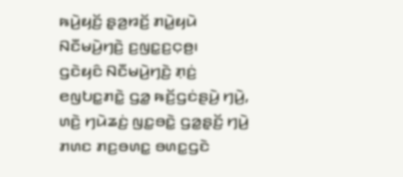ꤒꤣꤧ꤬ꤟꤢꤩ꤬ ꤔ꤫ꤤ꤬ꤙꤢꤩ꤬ ꤊꤣꤧ꤭ꤟꤣꤧ ꤡꤢꤪꤗꤣꤧ꤬ꤚꤢꤧ꤬ ꤢ꤬ꤜꤢ꤭ꤢ꤬ꤍ꤫ꤥ꤬꤯
ꤞꤢꤧꤟꤢꤨ ꤡꤢꤪꤗꤣꤧ꤬ꤚꤢꤧ꤬ ꤊ꤫ꤢꤦ꤬ ꤕꤜꤝꤢ꤭ꤊꤢꤧ꤭ ꤞꤤ꤭ ꤒꤢꤩ꤬ꤞꤢꤦꤔꤣꤧ꤬ ꤚꤣꤧ꤬, ꤛꤢꤧ꤬ ꤚꤣꤧꤘꤢꤦ꤬ ꤜꤢ꤭ꤋꤢꤧ꤭ ꤞꤤ꤭ꤔ꤫ꤢꤩ꤬ ꤚꤣꤧ꤬ ꤊꤛꤢ ꤊꤢ꤬ꤋꤛꤢ꤭ ꤋꤛꤢ꤭ꤞꤢꤧ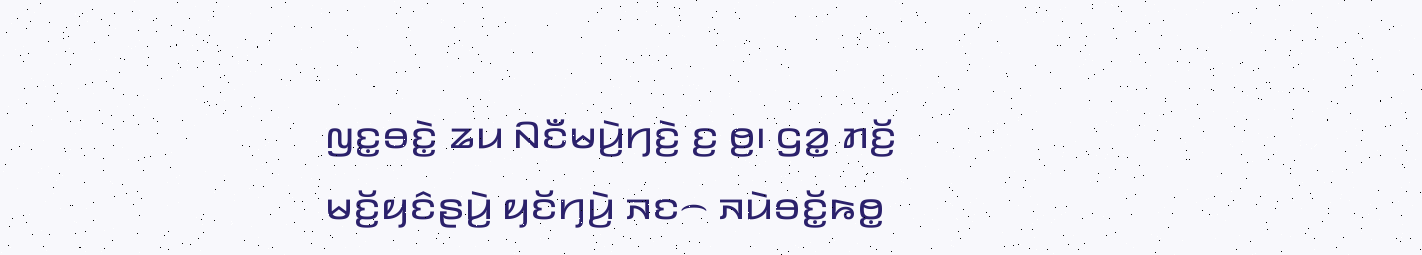ꤜꤢ꤭ꤋꤢꤧ꤭ ꤘꤣ ꤡꤢꤪꤗꤣꤧ꤬ꤚꤢꤧ꤬ ꤢ꤬ ꤥ꤬꤯ ꤞꤤ꤭ ꤊꤢꤩ꤬ ꤗꤢꤩ꤬ꤟꤢꤨꤔꤣꤧ꤬ ꤟꤢꤩꤚꤣꤧ꤬ ꤏꤢ꤮ ꤏꤣꤧꤋꤢꤩ꤭ꤒꤥ꤭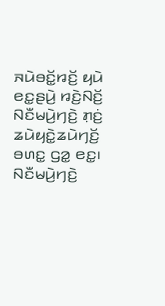ꤏꤣꤧꤋꤢꤩ꤭ꤙꤢꤩ꤬ ꤟꤣꤧ ꤕꤢ꤭ꤔꤣꤧ꤬ ꤙꤢꤧ꤬ꤡꤢꤩ꤬ ꤡꤢꤪꤗꤣꤧ꤬ꤚꤢꤧ꤬ ꤊ꤫ꤢꤦ꤬ ꤘꤣꤧꤟꤢꤧ꤭ꤘꤣꤧꤚꤢꤩ꤬ ꤋꤛꤢ꤭ ꤞꤤ꤭ ꤕꤢ꤭꤯
ꤡꤢꤪꤗꤣꤧ꤬ꤚꤢꤧ꤬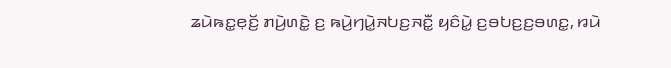ꤘꤣꤧꤒꤢ꤭ꤕ꤫ꤢꤩ꤬ ꤊꤣꤧ꤬ꤛꤢꤧ꤭ ꤢ꤬ ꤒꤣꤧ꤬ꤚꤣꤧ꤭ꤏꤝꤢ꤬ꤏꤢꤪ꤭ ꤟꤢꤨꤣꤧ꤭ ꤢ꤬ꤋꤝꤢ꤬ꤢ꤬ꤋꤛꤢ꤭, ꤙꤣꤧ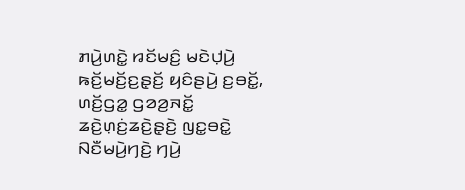ꤊꤣꤧ꤬ꤛꤢꤧ꤭ ꤙꤢꤩꤗꤢꤨ꤬ ꤗꤢꤧꤓ꤫ꤣꤧ꤬ ꤒꤢꤩ꤬ꤗꤢꤩ꤬ꤢ꤬ꤔ꤫ꤢꤩ꤬ ꤟꤢꤨꤔꤣꤧ꤬ ꤢ꤬ꤋꤢꤩ꤭, ꤛꤢꤩ꤬ꤞꤤ꤭ ꤞꤤꤤ꤬ꤏꤢꤩ꤭ ꤘꤢꤧ꤬ꤛ꤫ꤢꤦ꤬ꤘꤢꤧ꤬ꤔ꤫ꤢꤧ꤬ ꤜꤢ꤭ꤋꤢꤧ꤭ ꤡꤢꤪꤗꤣꤧ꤬ꤚꤢꤧ꤬ ꤚꤣꤧ꤬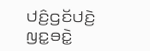ꤓꤢꤨ꤬ꤞꤢꤩꤓꤢꤧ꤬ ꤜꤢ꤭ꤋꤢꤧ꤭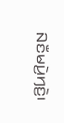ꤡꤢꤪꤗꤣꤧ꤬ꤚꤢꤧ꤬꤯